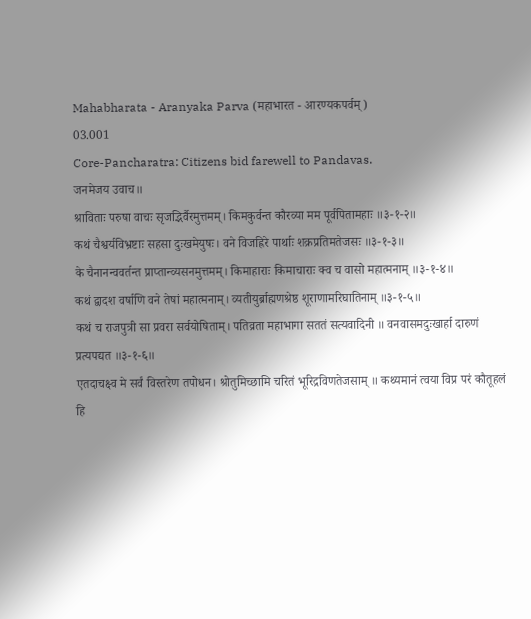Mahabharata - Aranyaka Parva (महाभारत - आरण्यकपर्वम्)
03.001
Core-Pancharatra: Citizens bid farewell to Pandavas.
जनमेजय उवाच॥
श्राविताः परुषा वाचः सृजद्भिर्वैरमुत्तमम्। किमकुर्वन्त कौरव्या मम पूर्वपितामहाः ॥३-१-२॥
कथं चैश्वर्यविभ्रष्टाः सहसा दुःखमेयुषः। वने विजह्रिरे पार्थाः शक्रप्रतिमतेजसः ॥३-१-३॥
के चैनानन्ववर्तन्त प्राप्तान्व्यसनमुत्तमम्। किमाहाराः किमाचाराः क्व च वासो महात्मनाम् ॥३-१-४॥
कथं द्वादश वर्षाणि वने तेषां महात्मनाम्। व्यतीयुर्ब्राह्मणश्रेष्ठ शूराणामरिघातिनाम् ॥३-१-५॥
कथं च राजपुत्री सा प्रवरा सर्वयोषिताम्। पतिव्रता महाभागा सततं सत्यवादिनी ॥ वनवासमदुःखार्हा दारुणं प्रत्यपद्यत ॥३-१-६॥
एतदाचक्ष्व मे सर्वं विस्तरेण तपोधन। श्रोतुमिच्छामि चरितं भूरिद्रविणतेजसाम् ॥ कथ्यमानं त्वया विप्र परं कौतूहलं हि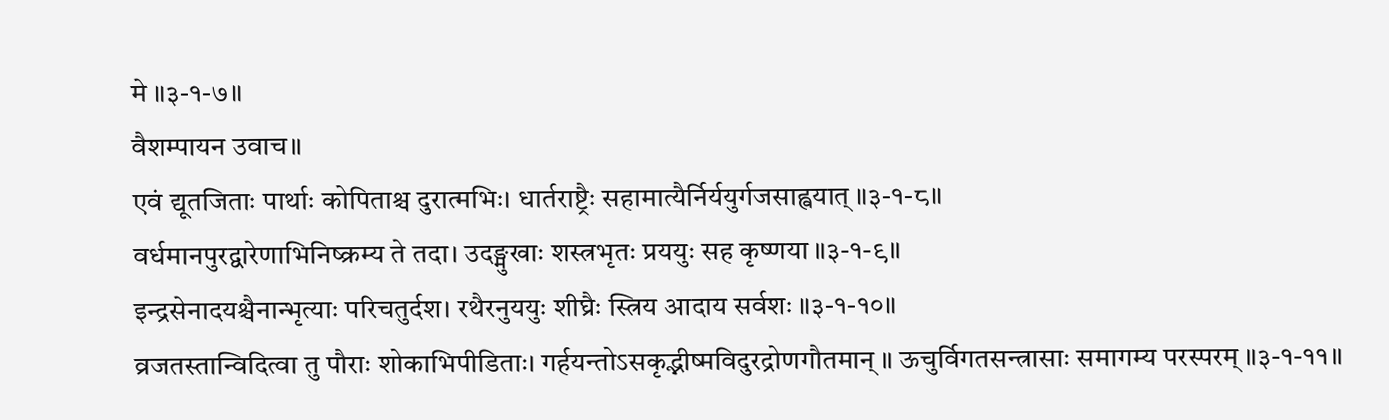मे ॥३-१-७॥
वैशम्पायन उवाच॥
एवं द्यूतजिताः पार्थाः कोपिताश्च दुरात्मभिः। धार्तराष्ट्रैः सहामात्यैर्निर्ययुर्गजसाह्वयात् ॥३-१-८॥
वर्धमानपुरद्वारेणाभिनिष्क्रम्य ते तदा। उदङ्मुखाः शस्त्रभृतः प्रययुः सह कृष्णया ॥३-१-९॥
इन्द्रसेनादयश्चैनान्भृत्याः परिचतुर्दश। रथैरनुययुः शीघ्रैः स्त्रिय आदाय सर्वशः ॥३-१-१०॥
व्रजतस्तान्विदित्वा तु पौराः शोकाभिपीडिताः। गर्हयन्तोऽसकृद्भीष्मविदुरद्रोणगौतमान् ॥ ऊचुर्विगतसन्त्रासाः समागम्य परस्परम् ॥३-१-११॥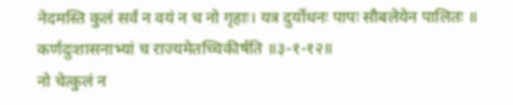नेदमस्ति कुलं सर्वं न वयं न च नो गृहाः। यत्र दुर्योधनः पापः सौबलेयेन पालितः ॥ कर्णदुःशासनाभ्यां च राज्यमेतच्चिकीर्षति ॥३-१-१२॥
नो चेत्कुलं न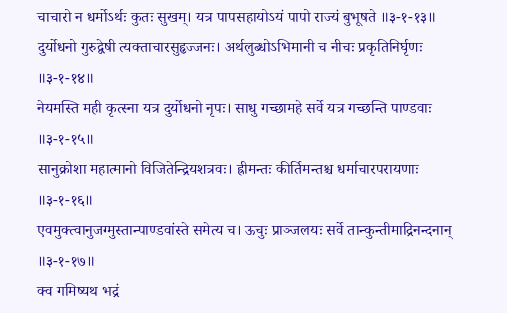चाचारो न धर्मोऽर्थः कुतः सुखम्। यत्र पापसहायोऽयं पापो राज्यं बुभूषते ॥३-१-१३॥
दुर्योधनो गुरुद्वेषी त्यक्ताचारसुहृज्जनः। अर्थलुब्धोऽभिमानी च नीचः प्रकृतिनिर्घृणः ॥३-१-१४॥
नेयमस्ति मही कृत्स्ना यत्र दुर्योधनो नृपः। साधु गच्छामहे सर्वे यत्र गच्छन्ति पाण्डवाः ॥३-१-१५॥
सानुक्रोशा महात्मानो विजितेन्द्रियशत्रवः। ह्रीमन्तः कीर्तिमन्तश्च धर्माचारपरायणाः ॥३-१-१६॥
एवमुक्त्वानुजग्मुस्तान्पाण्डवांस्ते समेत्य च। ऊचुः प्राञ्जलयः सर्वे तान्कुन्तीमाद्रिनन्दनान् ॥३-१-१७॥
क्व गमिष्यथ भद्रं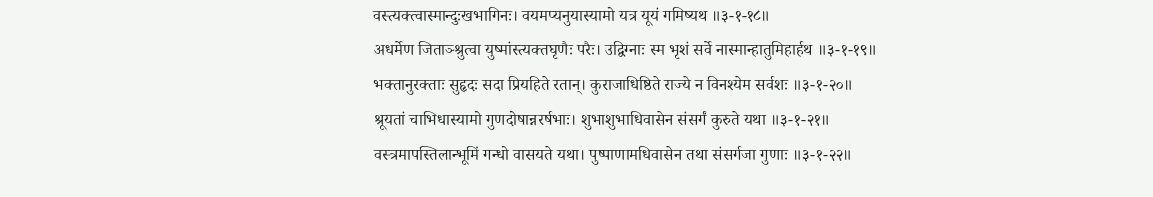वस्त्यक्त्वास्मान्दुःखभागिनः। वयमप्यनुयास्यामो यत्र यूयं गमिष्यथ ॥३-१-१८॥
अधर्मेण जिताञ्श्रुत्वा युष्मांस्त्यक्तघृणैः परैः। उद्विग्नाः स्म भृशं सर्वे नास्मान्हातुमिहार्हथ ॥३-१-१९॥
भक्तानुरक्ताः सुहृदः सदा प्रियहिते रतान्। कुराजाधिष्ठिते राज्ये न विनश्येम सर्वशः ॥३-१-२०॥
श्रूयतां चाभिधास्यामो गुणदोषान्नरर्षभाः। शुभाशुभाधिवासेन संसर्गं कुरुते यथा ॥३-१-२१॥
वस्त्रमापस्तिलान्भूमिं गन्धो वासयते यथा। पुष्पाणामधिवासेन तथा संसर्गजा गुणाः ॥३-१-२२॥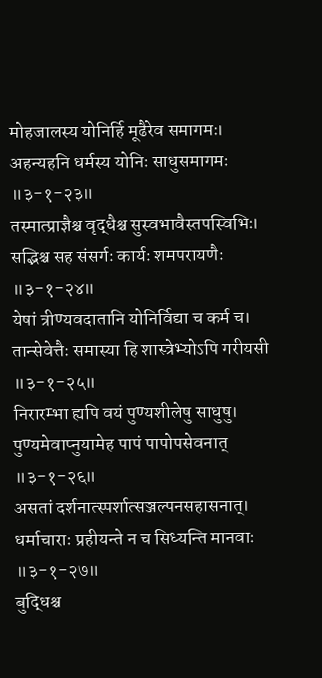मोहजालस्य योनिर्हि मूढैरेव समागमः। अहन्यहनि धर्मस्य योनिः साधुसमागमः ॥३-१-२३॥
तस्मात्प्राज्ञैश्च वृद्धैश्च सुस्वभावैस्तपस्विभिः। सद्भिश्च सह संसर्गः कार्यः शमपरायणैः ॥३-१-२४॥
येषां त्रीण्यवदातानि योनिर्विद्या च कर्म च। तान्सेवेत्तैः समास्या हि शास्त्रेभ्योऽपि गरीयसी ॥३-१-२५॥
निरारम्भा ह्यपि वयं पुण्यशीलेषु साधुषु। पुण्यमेवाप्नुयामेह पापं पापोपसेवनात् ॥३-१-२६॥
असतां दर्शनात्स्पर्शात्सञ्जल्पनसहासनात्। धर्माचाराः प्रहीयन्ते न च सिध्यन्ति मानवाः ॥३-१-२७॥
बुद्धिश्च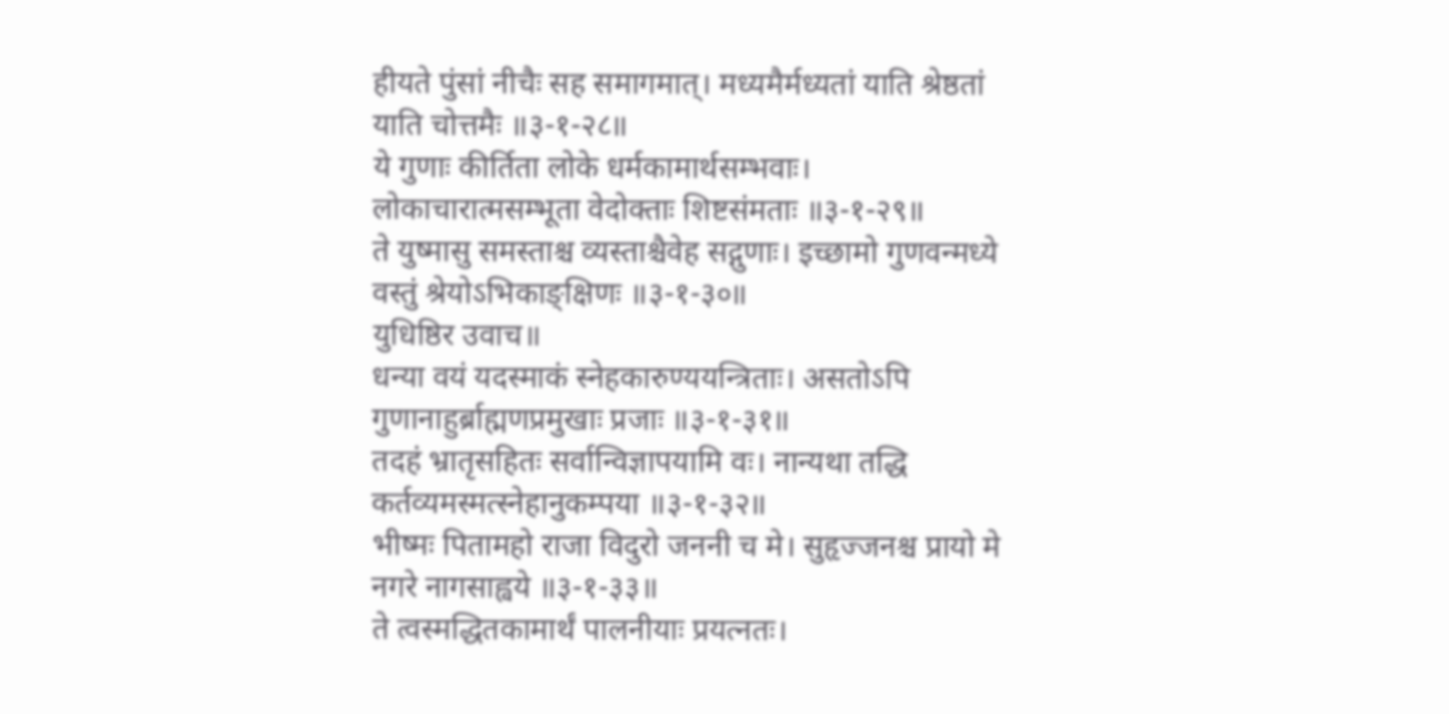हीयते पुंसां नीचैः सह समागमात्। मध्यमैर्मध्यतां याति श्रेष्ठतां याति चोत्तमैः ॥३-१-२८॥
ये गुणाः कीर्तिता लोके धर्मकामार्थसम्भवाः। लोकाचारात्मसम्भूता वेदोक्ताः शिष्टसंमताः ॥३-१-२९॥
ते युष्मासु समस्ताश्च व्यस्ताश्चैवेह सद्गुणाः। इच्छामो गुणवन्मध्ये वस्तुं श्रेयोऽभिकाङ्क्षिणः ॥३-१-३०॥
युधिष्ठिर उवाच॥
धन्या वयं यदस्माकं स्नेहकारुण्ययन्त्रिताः। असतोऽपि गुणानाहुर्ब्राह्मणप्रमुखाः प्रजाः ॥३-१-३१॥
तदहं भ्रातृसहितः सर्वान्विज्ञापयामि वः। नान्यथा तद्धि कर्तव्यमस्मत्स्नेहानुकम्पया ॥३-१-३२॥
भीष्मः पितामहो राजा विदुरो जननी च मे। सुहृज्जनश्च प्रायो मे नगरे नागसाह्वये ॥३-१-३३॥
ते त्वस्मद्धितकामार्थं पालनीयाः प्रयत्नतः।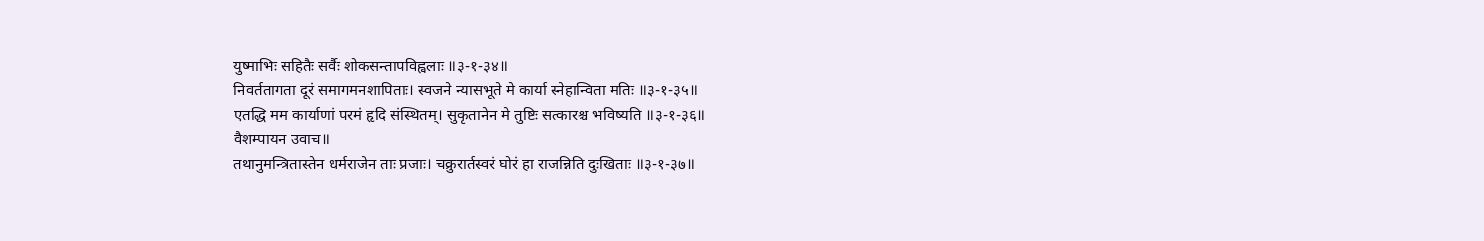युष्माभिः सहितैः सर्वैः शोकसन्तापविह्वलाः ॥३-१-३४॥
निवर्ततागता दूरं समागमनशापिताः। स्वजने न्यासभूते मे कार्या स्नेहान्विता मतिः ॥३-१-३५॥
एतद्धि मम कार्याणां परमं हृदि संस्थितम्। सुकृतानेन मे तुष्टिः सत्कारश्च भविष्यति ॥३-१-३६॥
वैशम्पायन उवाच॥
तथानुमन्त्रितास्तेन धर्मराजेन ताः प्रजाः। चक्रुरार्तस्वरं घोरं हा राजन्निति दुःखिताः ॥३-१-३७॥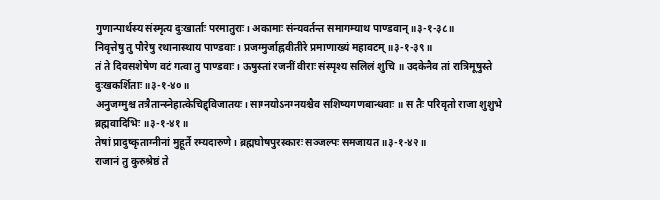गुणान्पार्थस्य संस्मृत्य दुःखार्ताः परमातुराः। अकामाः संन्यवर्तन्त समागम्याथ पाण्डवान् ॥३-१-३८॥
निवृत्तेषु तु पौरेषु रथानास्थाय पाण्डवाः। प्रजग्मुर्जाह्नवीतीरे प्रमाणाख्यं महावटम् ॥३-१-३९॥
तं ते दिवसशेषेण वटं गत्वा तु पाण्डवाः। ऊषुस्तां रजनीं वीराः संस्पृश्य सलिलं शुचि ॥ उदकेनैव तां रात्रिमूषुस्ते दुःखकर्शिताः ॥३-१-४०॥
अनुजग्मुश्च तत्रैतान्स्नेहात्केचिद्द्विजातयः। साग्नयोऽनग्नयश्चैव सशिष्यगणबान्धवाः ॥ स तैः परिवृतो राजा शुशुभे ब्रह्मवादिभिः ॥३-१-४१॥
तेषां प्रादुष्कृताग्नीनां मुहूर्ते रम्यदारुणे। ब्रह्मघोषपुरस्कारः सञ्जल्पः समजायत ॥३-१-४२॥
राजानं तु कुरुश्रेष्ठं ते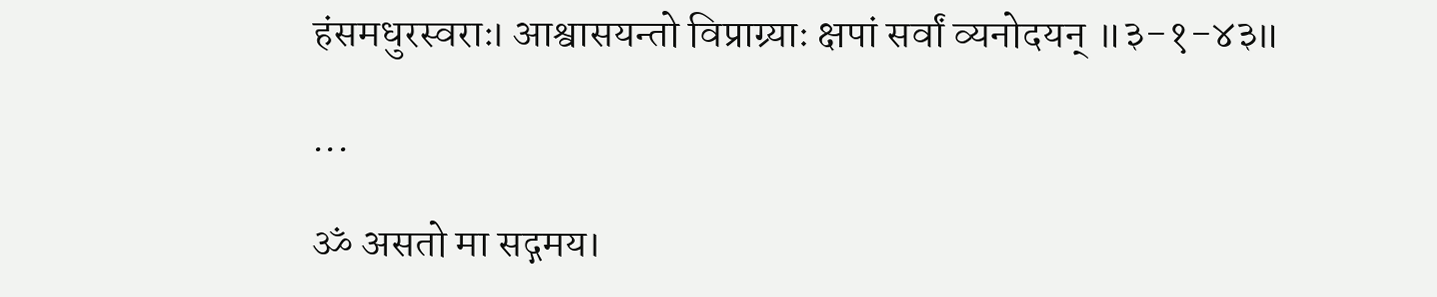हंसमधुरस्वराः। आश्वासयन्तो विप्राग्र्याः क्षपां सर्वां व्यनोदयन् ॥३-१-४३॥

...

ॐ असतो मा सद्गमय।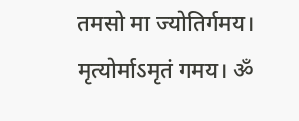तमसो मा ज्योतिर्गमय। मृत्योर्माऽमृतं गमय। ॐ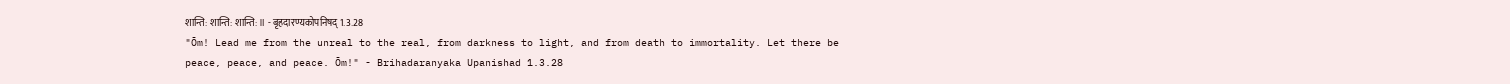शान्ति: शान्ति: शान्ति: ॥ - बृहदारण्यकोपनिषद् 1.3.28
"Ōm! Lead me from the unreal to the real, from darkness to light, and from death to immortality. Let there be peace, peace, and peace. Ōm!" - Brihadaranyaka Upanishad 1.3.28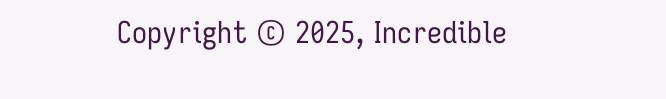Copyright © 2025, Incredible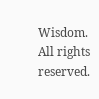Wisdom.
All rights reserved.